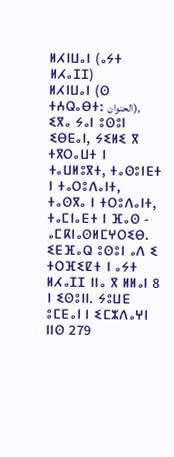ⵍⵃⵏⵡⴰⵏ (ⴰⵢⵜ ⵍⵃⴰⵊⵊ)
ⵍⵃⵏⵡⴰⵏ (ⵙ ⵜⵄⵕⴰⴱⵜ: الحنوان), ⵉⴳⴰ ⵢⴰⵏ ⵓⵙⵓⵏ ⵉⴱⴹⴰⵏ, ⵢⵉⵍⵉ ⴳ ⵜⴳⵔⴰⵡⵜ ⵏ ⵜⴰⵡⵍⵓⴳⵜ, ⵜⴰⵙⵓⵏⴹⵜ ⵏ ⵜⴰⵔⵓⴷⴰⵏⵜ, ⵜⴰⵙⴳⴰ ⵏ ⵜⵔⵓⴷⴰⵏⵜ, ⵜⴰⵎⵏⴰⴹⵜ ⵏ ⴼⴰⵙ - ⴰⵎⴽⵏⴰⵙⵍⵎⵖⵔⵉⴱ. ⵉⴹⴼⴰⵕ ⵓⵙⵓⵏ ⴰⴷ ⵉ ⵜⵔⴼⵉⵇⵜ ⵏ ⴰⵢⵜ ⵍⵃⴰⵊⵊ ⵏⵏⴰ ⴳ ⵍⵍⴰⵏ 8 ⵏ ⵉⵙⵓⵏⵏ. ⵢⵓⵡⴹ ⵓⵎⴹⴰⵏ ⵏ ⵉⵎⵣⴷⴰⵖⵏ ⵏⵏⵙ 279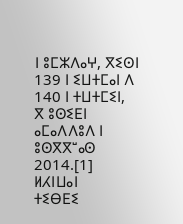ⵏ ⵓⵎⵣⴷⴰⵖ, ⴳⵉⵙⵏ 139 ⵏ ⵉⵡⵜⵎⴰⵏ ⴷ 140 ⵏ ⵜⵡⵜⵎⵉⵏ, ⴳ ⵓⵙⵉⴹⵏ ⴰⵎⴰⴷⴷⵓⴷ ⵏ ⵓⵙⴳⴳⵯⴰⵙ 2014.[1]
ⵍⵃⵏⵡⴰⵏ
ⵜⵉⴱⴹⵉ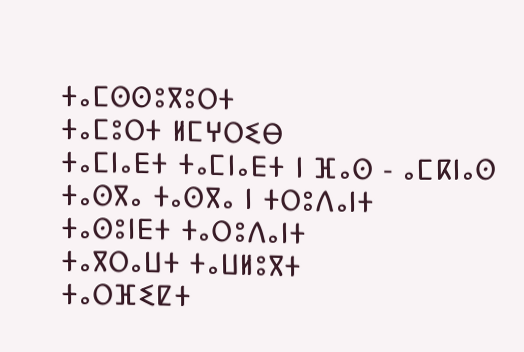ⵜⴰⵎⵙⵙⵓⴳⵓⵔⵜ
ⵜⴰⵎⵓⵔⵜ ⵍⵎⵖⵔⵉⴱ
ⵜⴰⵎⵏⴰⴹⵜ ⵜⴰⵎⵏⴰⴹⵜ ⵏ ⴼⴰⵙ - ⴰⵎⴽⵏⴰⵙ
ⵜⴰⵙⴳⴰ ⵜⴰⵙⴳⴰ ⵏ ⵜⵔⵓⴷⴰⵏⵜ
ⵜⴰⵙⵓⵏⴹⵜ ⵜⴰⵔⵓⴷⴰⵏⵜ
ⵜⴰⴳⵔⴰⵡⵜ ⵜⴰⵡⵍⵓⴳⵜ
ⵜⴰⵔⴼⵉⵇⵜ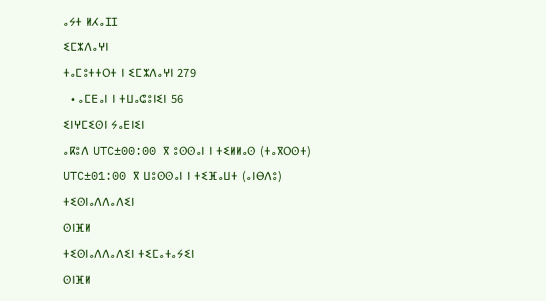ⴰⵢⵜ ⵍⵃⴰⵊⵊ
ⵉⵎⵣⴷⴰⵖⵏ
ⵜⴰⵎⵓⵜⵜⵔⵜ ⵏ ⵉⵎⵣⴷⴰⵖⵏ 279
  • ⴰⵎⴹⴰⵏ ⵏ ⵜⵡⴰⵛⵓⵏⵉⵏ 56
ⵉⵏⵖⵎⵉⵙⵏ ⵢⴰⴹⵏⵉⵏ
ⴰⴽⵓⴷ UTC±00:00 ⴳ ⵓⵙⵙⴰⵏ ⵏ ⵜⵉⵍⵍⴰⵙ (ⵜⴰⴳⵔⵙⵜ)
UTC±01:00 ⴳ ⵡⵓⵙⵙⴰⵏ ⵏ ⵜⵉⴼⴰⵡⵜ (ⴰⵏⴱⴷⵓ)
ⵜⵉⵙⵏⴰⴷⴷⴰⴷⵉⵏ
ⵙⵏⴼⵍ
ⵜⵉⵙⵏⴰⴷⴷⴰⴷⵉⵏ ⵜⵉⵎⴰⵜⴰⵢⵉⵏ
ⵙⵏⴼⵍ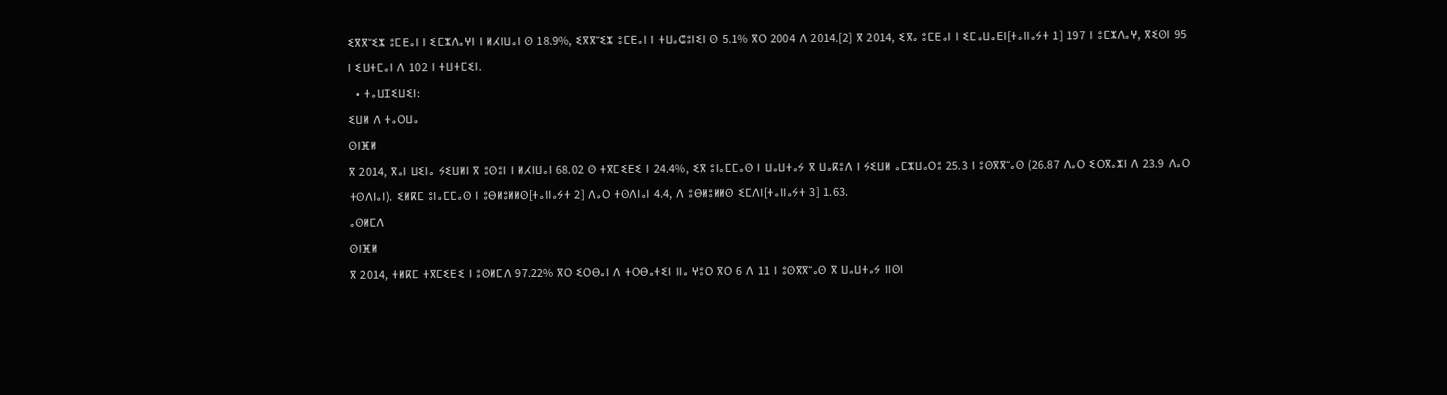ⵉⴳⴳⵯⵉⵣ ⵓⵎⴹⴰⵏ ⵏ ⵉⵎⵣⴷⴰⵖⵏ ⵏ ⵍⵃⵏⵡⴰⵏ ⵙ 18.9%, ⵉⴳⴳⵯⵉⵣ ⵓⵎⴹⴰⵏ ⵏ ⵜⵡⴰⵛⵓⵏⵉⵏ ⵙ 5.1% ⴳⵔ 2004 ⴷ 2014.[2] ⴳ 2014, ⵉⴳⴰ ⵓⵎⴹⴰⵏ ⵏ ⵉⵎⴰⵡⴰⴹⵏ[ⵜⴰⵏⵏⴰⵢⵜ 1] 197 ⵏ ⵓⵎⵣⴷⴰⵖ, ⴳⵉⵙⵏ 95 ⵏ ⵉⵡⵜⵎⴰⵏ ⴷ 102 ⵏ ⵜⵡⵜⵎⵉⵏ.
  • ⵜⴰⵡⵊⵉⵡⵉⵏ:
ⵉⵡⵍ ⴷ ⵜⴰⵔⵡⴰ
ⵙⵏⴼⵍ
ⴳ 2014, ⴳⴰⵏ ⵡⵉⵏⴰ ⵢⵉⵡⵍⵏ ⴳ ⵓⵙⵓⵏ ⵏ ⵍⵃⵏⵡⴰⵏ 68.02 ⵙ ⵜⴳⵎⵉⴹⵉ ⵏ 24.4%, ⵉⴳ ⵓⵏⴰⵎⵎⴰⵙ ⵏ ⵡⴰⵡⵜⴰⵢ ⴳ ⵡⴰⴽⵓⴷ ⵏ ⵢⵉⵡⵍ ⴰⵎⵣⵡⴰⵔⵓ 25.3 ⵏ ⵓⵙⴳⴳⵯⴰⵙ (26.87 ⴷⴰⵔ ⵉⵔⴳⴰⵣⵏ ⴷ 23.9 ⴷⴰⵔ ⵜⵙⴷⵏⴰⵏ). ⵉⵍⴽⵎ ⵓⵏⴰⵎⵎⴰⵙ ⵏ ⵓⴱⵍⵓⵍⵍⵙ[ⵜⴰⵏⵏⴰⵢⵜ 2] ⴷⴰⵔ ⵜⵙⴷⵏⴰⵏ 4.4, ⴷ ⵓⴱⵍⵓⵍⵍⵙ ⵉⵎⴷⵏ[ⵜⴰⵏⵏⴰⵢⵜ 3] 1.63.
ⴰⵙⵍⵎⴷ
ⵙⵏⴼⵍ
ⴳ 2014, ⵜⵍⴽⵎ ⵜⴳⵎⵉⴹⵉ ⵏ ⵓⵙⵍⵎⴷ 97.22% ⴳⵔ ⵉⵔⴱⴰⵏ ⴷ ⵜⵔⴱⴰⵜⵉⵏ ⵏⵏⴰ ⵖⵓⵔ ⴳⵔ 6 ⴷ 11 ⵏ ⵓⵙⴳⴳⵯⴰⵙ ⴳ ⵡⴰⵡⵜⴰⵢ ⵏⵏⵙⵏ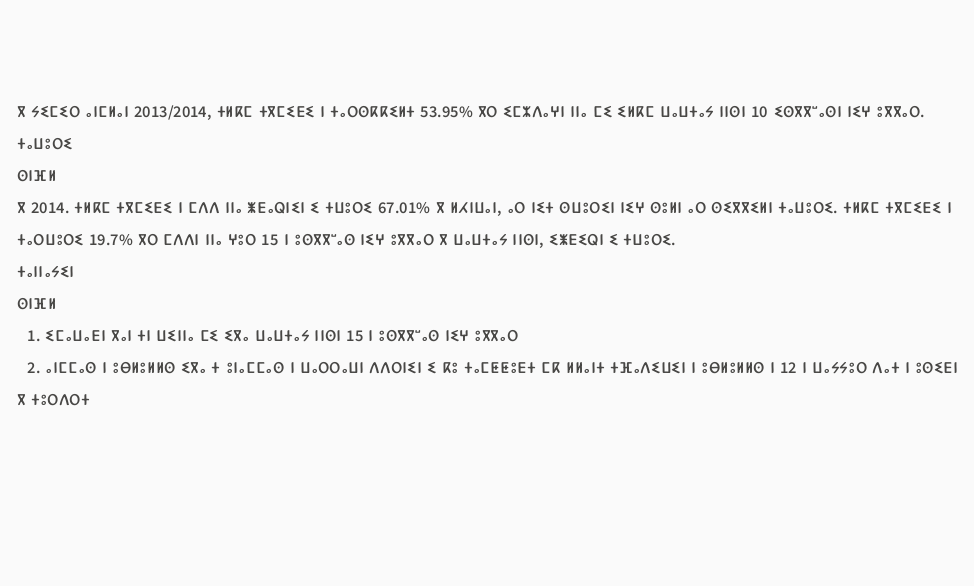ⴳ ⵢⵉⵎⵉⵔ ⴰⵏⵎⵍⴰⵏ 2013/2014, ⵜⵍⴽⵎ ⵜⴳⵎⵉⴹⵉ ⵏ ⵜⴰⵔⵙⴽⴽⵉⵍⵜ 53.95% ⴳⵔ ⵉⵎⵣⴷⴰⵖⵏ ⵏⵏⴰ ⵎⵉ ⵉⵍⴽⵎ ⵡⴰⵡⵜⴰⵢ ⵏⵏⵙⵏ 10 ⵉⵙⴳⴳⵯⴰⵙⵏ ⵏⵉⵖ ⵓⴳⴳⴰⵔ.
ⵜⴰⵡⵓⵔⵉ
ⵙⵏⴼⵍ
ⴳ 2014. ⵜⵍⴽⵎ ⵜⴳⵎⵉⴹⵉ ⵏ ⵎⴷⴷ ⵏⵏⴰ ⵥⴹⴰⵕⵏⵉⵏ ⵉ ⵜⵡⵓⵔⵉ 67.01% ⴳ ⵍⵃⵏⵡⴰⵏ, ⴰⵔ ⵏⵉⵜ ⵙⵡⵓⵔⵉⵏ ⵏⵉⵖ ⵙⵓⵍⵏ ⴰⵔ ⵙⵉⴳⴳⵉⵍⵏ ⵜⴰⵡⵓⵔⵉ. ⵜⵍⴽⵎ ⵜⴳⵎⵉⴹⵉ ⵏ ⵜⴰⵔⵡⵓⵔⵉ 19.7% ⴳⵔ ⵎⴷⴷⵏ ⵏⵏⴰ ⵖⵓⵔ 15 ⵏ ⵓⵙⴳⴳⵯⴰⵙ ⵏⵉⵖ ⵓⴳⴳⴰⵔ ⴳ ⵡⴰⵡⵜⴰⵢ ⵏⵏⵙⵏ, ⵉⵥⴹⵉⵕⵏ ⵉ ⵜⵡⵓⵔⵉ.
ⵜⴰⵏⵏⴰⵢⵉⵏ
ⵙⵏⴼⵍ
  1. ⵉⵎⴰⵡⴰⴹⵏ ⴳⴰⵏ ⵜⵏ ⵡⵉⵏⵏⴰ ⵎⵉ ⵉⴳⴰ ⵡⴰⵡⵜⴰⵢ ⵏⵏⵙⵏ 15 ⵏ ⵓⵙⴳⴳⵯⴰⵙ ⵏⵉⵖ ⵓⴳⴳⴰⵔ
  2. ⴰⵏⵎⵎⴰⵙ ⵏ ⵓⴱⵍⵓⵍⵍⵙ ⵉⴳⴰ ⵜ ⵓⵏⴰⵎⵎⴰⵙ ⵏ ⵡⴰⵔⵔⴰⵡⵏ ⴷⴷⵔⵏⵉⵏ ⵉ ⴽⵓ ⵜⴰⵎⵟⵟⵓⴹⵜ ⵎⴽ ⵍⵍⴰⵏⵜ ⵜⴼⴰⴷⵉⵡⵉⵏ ⵏ ⵓⴱⵍⵓⵍⵍⵙ ⵏ 12 ⵏ ⵡⴰⵢⵢⵓⵔ ⴷⴰⵜ ⵏ ⵓⵙⵉⴹⵏ ⴳ ⵜⵓⵔⴷⵔⵜ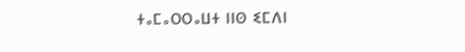ⵜⴰⵎⴰⵔⵔⴰⵡⵜ ⵏⵏⵙ ⵉⵎⴷⵏ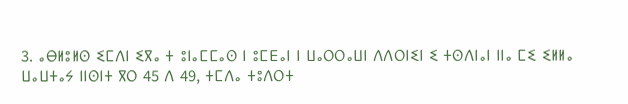3. ⴰⴱⵍⵓⵍⵙ ⵉⵎⴷⵏ ⵉⴳⴰ ⵜ ⵓⵏⴰⵎⵎⴰⵙ ⵏ ⵓⵎⴹⴰⵏ ⵏ ⵡⴰⵔⵔⴰⵡⵏ ⴷⴷⵔⵏⵉⵏ ⵉ ⵜⵙⴷⵏⴰⵏ ⵏⵏⴰ ⵎⵉ ⵉⵍⵍⴰ ⵡⴰⵡⵜⴰⵢ ⵏⵏⵙⵏⵜ ⴳⵔ 45 ⴷ 49, ⵜⵎⴷⴰ ⵜⵓⴷⵔⵜ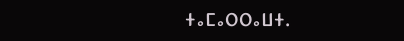ⵜⴰⵎⴰⵔⵔⴰⵡⵜ.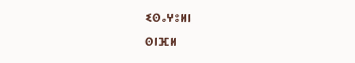ⵉⵙⴰⵖⵓⵍⵏ
ⵙⵏⴼⵍ